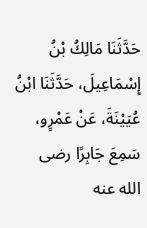حَدَّثَنَا مَالِكُ بْنُ إِسْمَاعِيلَ، حَدَّثَنَا ابْنُ عُيَيْنَةَ، عَنْ عَمْرٍو، سَمِعَ جَابِرًا رضى الله عنه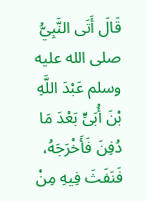قَالَ أَتَى النَّبِيُّ صلى الله عليه وسلم عَبْدَ اللَّهِ بْنَ أُبَىٍّ بَعْدَ مَا دُفِنَ فَأَخْرَجَهُ، فَنَفَثَ فِيهِ مِنْ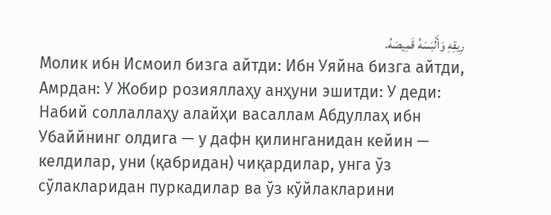رِيقِهِ وَأَلْبَسَهُ قَمِيصَهُ.
Молик ибн Исмоил бизга айтди: Ибн Уяйна бизга айтди, Амрдан: У Жобир розияллаҳу анҳуни эшитди: У деди: Набий соллаллаҳу алайҳи васаллам Абдуллаҳ ибн Убаййнинг олдига — у дафн қилинганидан кейин — келдилар, уни (қабридан) чиқардилар, унга ўз сўлакларидан пуркадилар ва ўз кўйлакларини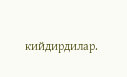кийдирдилар.